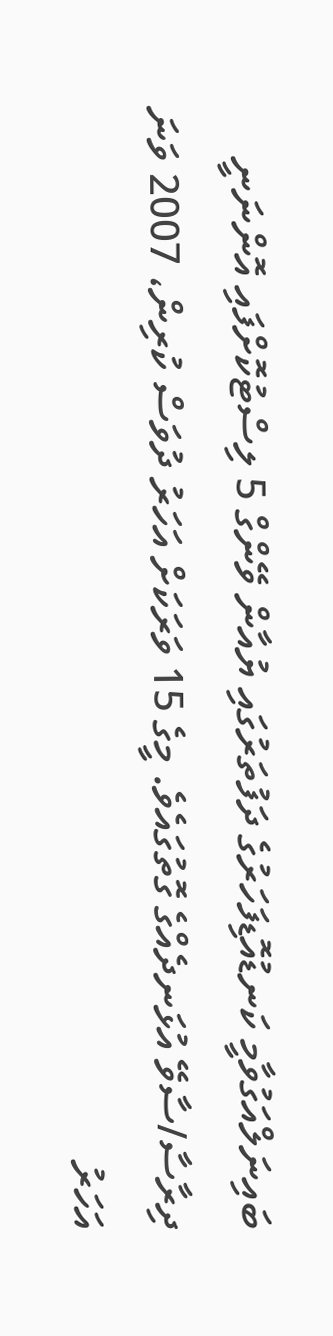ބައިނަލްއަގުވާމީ ކަނޑުއޮޑިފަހަރުގެ ދަފުތަރުގައި ޔުއާން ވޭންގް 5 ލިސްޓުކޮށްފައި އޮންނަނީ ދިރާސާ/ސާވޭ އުޅަނދެއްގެ ގޮތުގައެވެ. މީގެ 15 ވަރަކަށް އަހަރު ދުވަސް ކުރިން، 2007 ވަނަ އަހަރު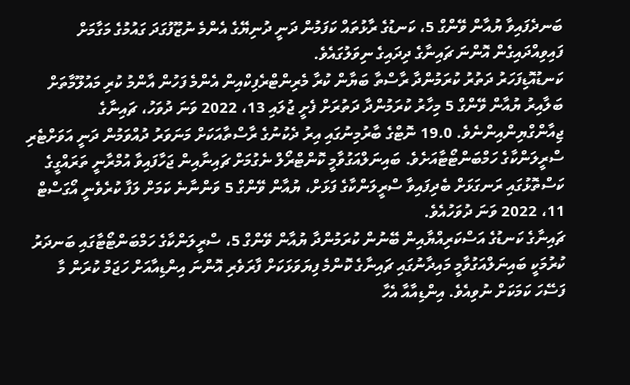ބަނދެފައިވާ ޔުއާން ވޭންގް 5، ކަނޑުގެ ރާޅުތައް ކަފަމުން ދަނީ ދުނިޔޭގެ އެންމެ ނުޒޫފުގަދަ ގައުމުގެ މަގާމަށް ފައިވިއްދައިގެން އޮންނަ ޗައިނާގެ ދިދައިގެ ނިވަލުގައެވެ.
ކަނޑުއޮޑިފަހަރު ދަތުރު ކުރަމުންދާ ރާސްތާ ބަޔާން ކުރާ މެރިންޓްރެފިކްއިން އެންމެ ފަހުން އާންމު ކުރި މައުލޫމާތަށް ބަލާއިރު ޔުއާން ވޭންގް 5 މިހާރު ކުރަމުންދާ ދަތުރަށް ފެށީ ޖުލައި 13، 2022 ވަނަ ދުވަހު، ޗައިނާގެ ޖިއާންގްޔިންއިންނެވެ. 19.0 ނޮޓްގެ ބާރުމިނުގައި އިރު ދެކުނުގެ ރާސްތާއަކަށް މަނަވަރު ދުއްވަމުން ދަނީ އަވަށްޓެރި ސްރީލަންކާގެ ހަމްބަންޓޯޓާއަށެވެ. ބައިނަލްއަގުވާމީ ކޮންޓްރޯލް ނެގުމަށް ޗައިނާއިން ޖަހާފައިވާ އުމްރާނީ ތަރައްގީގެ ކަސްތޮޅުގައި ރަނގަޅަށް ބެދިފައިވާ ސްރީލަންކާގެ ފަޅަށް، ޔުއާން ވޭންގް 5 ވަންނާނެ ކަމަށް ލަފާ ކުރެވެނީ އޯގަސްޓް 11، 2022 ވަނަ ދުވަހުއެވެ.
ޗައިނާގެ ކަނޑުގެ އަސްކަރިއްޔާއިން ބޭނުން ކުރަމުންދާ ޔުއާން ވޭންގް 5، ސްރީލަންކާގެ ހަމްބަންޓޯޓާގައި ބަނދަރު ކުރުމަކީ ބައިނަލްއަގުވާމީ މައިދާނުގައި ޗައިނާގެ ކޮންމެ ފިޔަވަޅަކަށް ފާރަވެރި އޮންނަ އިންޑިއާއަށް ހަޖަމް ކުރަން މާ ފަސޭހަ ކަމަކަށް ނުވިއެވެ. އިންޑިއާއާ އެހާ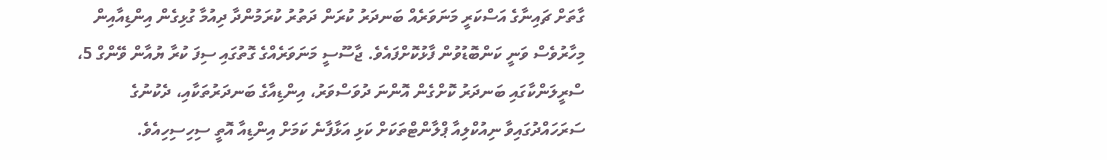ގާތަށް ޗައިނާގެ އަސްކަރީ މަނަވަރެއް ބަނދަރު ކުރަން ދަތުރު ކުރަމުންދާ ދިއުމާ ގުޅިގެން އިންޑިއާއިން މިހާރުވެސް ވަނީ ކަންބޮޑުވުން ފާޅުކޮށްފައެވެ. ޖާސޫސީ މަނަވަރެއްގެ ގޮތުގައި ސިފަ ކުރާ ޔުއާން ވޭންގް 5، ސްރީލަންކާގައި ބަނދަރު ކޮށްގެން އޮންނަ ދުވަސްވަރު، އިންޑިއާގެ ބަނދަރުތަކާއި، ދެކުނުގެ ސަރަހައްދުގައިވާ ނިއުކްލިއާ ޕްލާންޓްތަކަށް ކަޅި އަޅާފާނެ ކަމަށް އިންޑިއާ އޮތީ ސިހިސިހިއެވެ.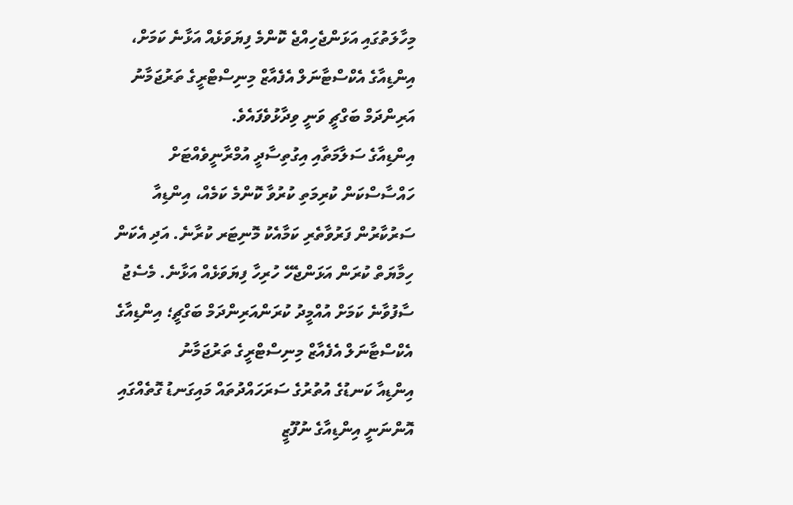މިހާލަތުގައި އަޅަންޖެހިއްޖެ ކޮންމެ ފިޔަވަޅެއް އަޅާނެ ކަމަށް، އިންޑިއާގެ އެކްސްޓާނަލް އެފެއާޒް މިނިސްޓްރީގެ ތަރުޖަމާނު އަރިންދަމް ބަގްޗީ ވަނީ ވިދާޅުވެފައެވެ.
އިންޑިއާގެ ސަލާމަތާއި އިގުތިސާދީ އުމްރާނީވެއްޓަށް ހައްސާސްކަން ކުރިމަތި ކުރުވާ ކޮންމެ ކަމެއް، އިންޑިއާ ސަރުކާރުން ފަރުވާތެރި ކަމާއެކު މޮނިޓަރ ކުރާނެ. އަދި އެކަން ހިމާޔަތް ކުރަން އަޅަންޖެހޭ ހުރިހާ ފިޔަވަޅެއް އަޅާނެ. މެސެޖު ސާފުވާނެ ކަމަށް އުއްމީދު ކުރަންއަރިންދަމް ބަގްޗީ؛ އިންޑިއާގެ އެކްސްޓާނަލް އެފެއާޒް މިނިސްޓްރީގެ ތަރުޖަމާނު
އިންޑިއާ ކަނޑުގެ އުތުރުގެ ސަރަހައްދުތައް މައިގަނޑު ގޮތެއްގައި އޮންނަނީ އިންޑިއާގެ ނުފޫޒީ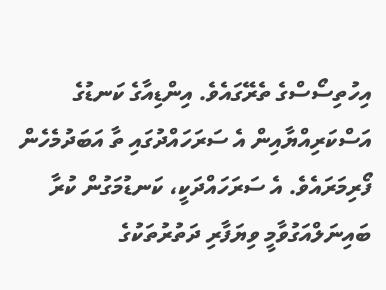އިހުތިސޯސްގެ ތެރޭގައެވެ. އިންޑިއާގެ ކަނޑުގެ އަސްކަރިއްޔާއިން އެ ސަރަހައްދުގައި ތާ އަބަދުމެހެން ފޯރިމަރައެވެ. އެ ސަރަހައްދަކީ، ކަނޑުމަގުން ކުރާ ބައިނަލްއަގުވާމީ ވިޔަފާރި ދަތުރުތަކުގެ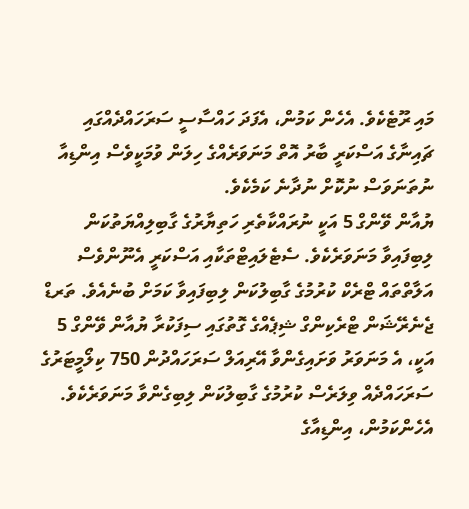މައި ރޫޓެކެވެ. އެހެން ކަމުން، އެފަދަ ހައްސާސީ ސަރަހައްދެއްގައި ޗައިނާގެ އަސްކަރީ ބާރު އޮތް މަނަވަރެއްގެ ހިލަން ވުމަކީވެސް އިންޑިއާ ނުތަނަވަސް ނުކޮށް ނުދާނެ ކަމެކެވެ.
ޔުއާން ވޭންގް 5 އަކީ ނުރައްކާތެރި ހަތިޔާރުގެ ގާބިލިއްޔަތުކަން ލިބިފައިވާ މަނަވަރެކެވެ. ސެޓެލައިޓްތަކާއި އަސްކަރީ އެނޫންވެސް އަލާތްތައް ޓްރެކް ކުރުމުގެ ގާބިލުކަން ލިބިފައިވާ ކަމަށް ބުނެއެވެ. ތަރޑް ޖެނެރޭޝަން ޓްރެކިންގް ޝިޕެއްގެ ގޮތުގައި ސިފަކުރާ ޔުއާން ވޭންގް 5 އަކީ، އެ މަނަވަރު ވަށައިގެންވާ އޭރިއަލް ސަރަހައްދުން 750 ކިލޯމީޓަރުގެ ސަރަހައްދެއް ވިލަރެސް ކުރުމުގެ ގާބިލުކަން ލިބިގެންވާ މަނަވަރެކެވެ. އެހެންކަމުން، އިންޑިއާގެ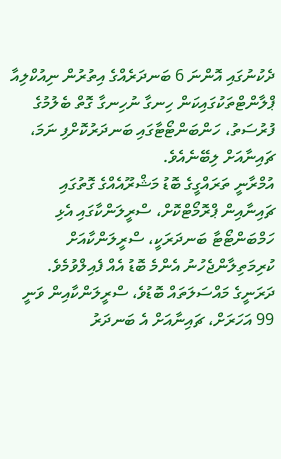ދެކުނުގައި އޮންނަ 6 ބަނދަރެއްގެ އިތުރުން ނިއުކްލިއާ ޕްލާންޓްތަކުގައިކަން ހިނގާ ނުހިނގާ ގޮތް ބެލުމުގެ ފުރުސަތު، ހަންބަންޓޯޓާގައި ބަނދަރުކޮށްފި ނަމަ، ޗައިނާއަށް ލިބޭނެއެވެ.
އުމްރާނީ ތަރައްގީގެ ބޮޑު މަޝްރޫއެއްގެ ގޮތުގައި ޗައިނާއިން ޕްރޮމޯޓްކޮށް، ސްރީލަންކާގައި އެޅި ހަމްބަންޓޯޓާ ބަނދަރަކީ، ސްރީލަންކާއަށް ކުރިމަތިލާންޖެހުނު އެންމެ ބޮޑު އެއް ފެއިލްވުމެވެ. ދަރަނީގެ މައްސަލަތައް ބޮޑުވެ، ސްރީލަންކާއިން ވަނީ 99 އަހަރަށް، ޗައިނާއަށް އެ ބަނދަރު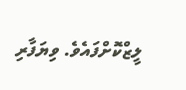ލީޒްކޮށްފައެވެ. ވިޔަފާރި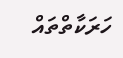ހަރަކާތްތައް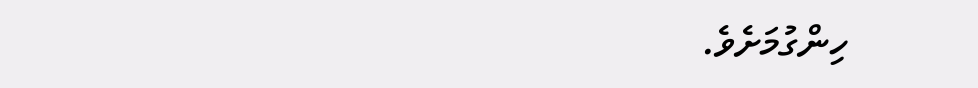ހިންގުމަށެވެ.